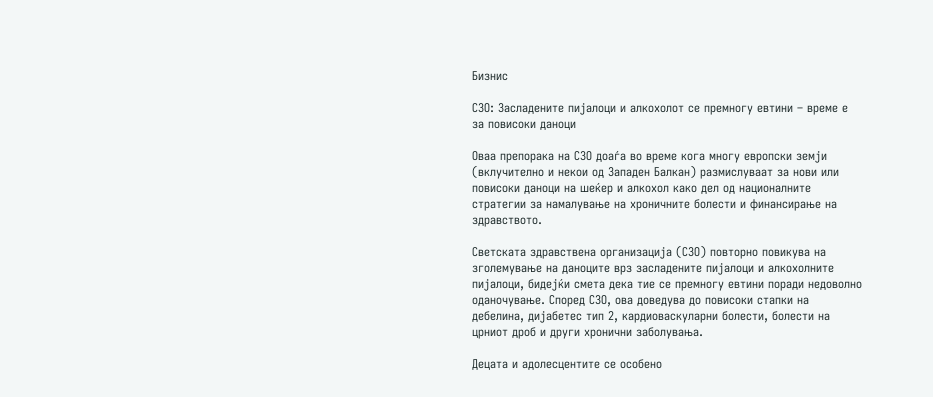Бизнис

СЗО: Засладените пијалоци и алкохолот се премногу евтини – време е за повисоки даноци

Оваа препорака на СЗО доаѓа во време кога многу европски земји (вклучително и некои од Западен Балкан) размислуваат за нови или повисоки даноци на шеќер и алкохол како дел од националните стратегии за намалување на хроничните болести и финансирање на здравството.

Светската здравствена организација (СЗО) повторно повикува на зголемување на даноците врз засладените пијалоци и алкохолните пијалоци, бидејќи смета дека тие се премногу евтини поради недоволно оданочување. Според СЗО, ова доведува до повисоки стапки на дебелина, дијабетес тип 2, кардиоваскуларни болести, болести на црниот дроб и други хронични заболувања.

Децата и адолесцентите се особено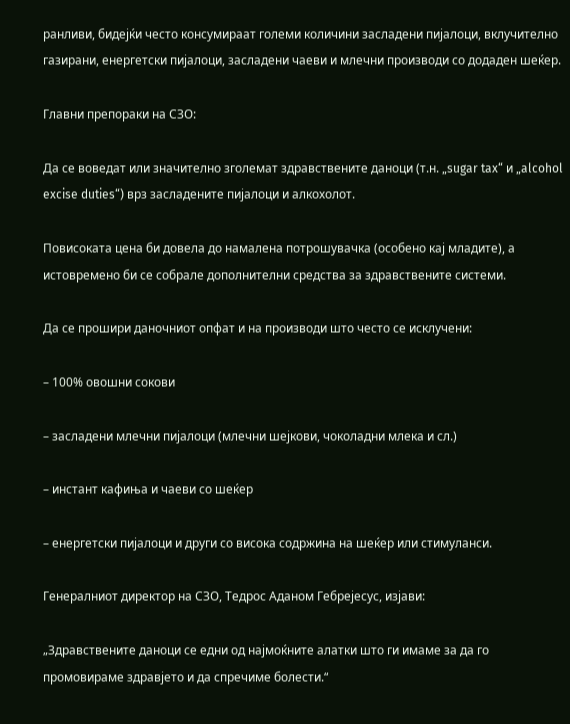ранливи, бидејќи често консумираат големи количини засладени пијалоци, вклучително газирани, енергетски пијалоци, засладени чаеви и млечни производи со додаден шеќер.

Главни препораки на СЗО:

Да се воведат или значително зголемат здравствените даноци (т.н. „sugar tax“ и „alcohol excise duties“) врз засладените пијалоци и алкохолот.

Повисоката цена би довела до намалена потрошувачка (особено кај младите), а истовремено би се собрале дополнителни средства за здравствените системи.

Да се прошири даночниот опфат и на производи што често се исклучени:

– 100% овошни сокови

– засладени млечни пијалоци (млечни шејкови, чоколадни млека и сл.)

– инстант кафиња и чаеви со шеќер

– енергетски пијалоци и други со висока содржина на шеќер или стимуланси.

Генералниот директор на СЗО, Тедрос Аданом Гебрејесус, изјави:

„Здравствените даноци се едни од најмоќните алатки што ги имаме за да го промовираме здравјето и да спречиме болести.“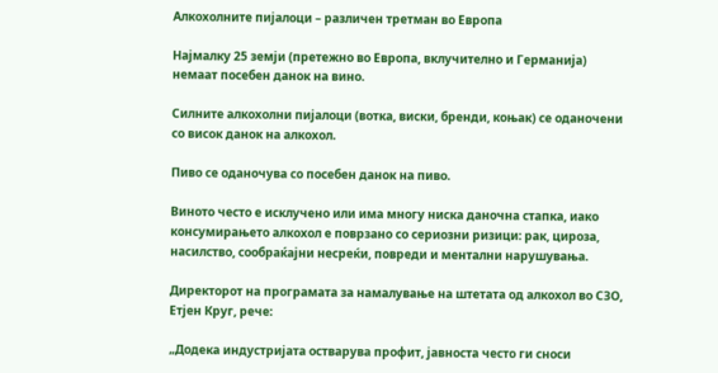Алкохолните пијалоци – различен третман во Европа

Најмалку 25 земји (претежно во Европа, вклучително и Германија) немаат посебен данок на вино.

Силните алкохолни пијалоци (вотка, виски, бренди, коњак) се оданочени со висок данок на алкохол.

Пиво се оданочува со посебен данок на пиво.

Виното често е исклучено или има многу ниска даночна стапка, иако консумирањето алкохол е поврзано со сериозни ризици: рак, цироза, насилство, сообраќајни несреќи, повреди и ментални нарушувања.

Директорот на програмата за намалување на штетата од алкохол во СЗО, Етјен Круг, рече:

„Додека индустријата остварува профит, јавноста често ги сноси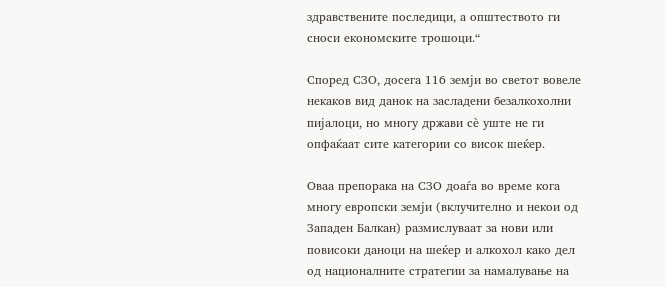здравствените последици, а општеството ги сноси економските трошоци.“

Според СЗО, досега 116 земји во светот вовеле некаков вид данок на засладени безалкохолни пијалоци, но многу држави сè уште не ги опфаќаат сите категории со висок шеќер.

Оваа препорака на СЗО доаѓа во време кога многу европски земји (вклучително и некои од Западен Балкан) размислуваат за нови или повисоки даноци на шеќер и алкохол како дел од националните стратегии за намалување на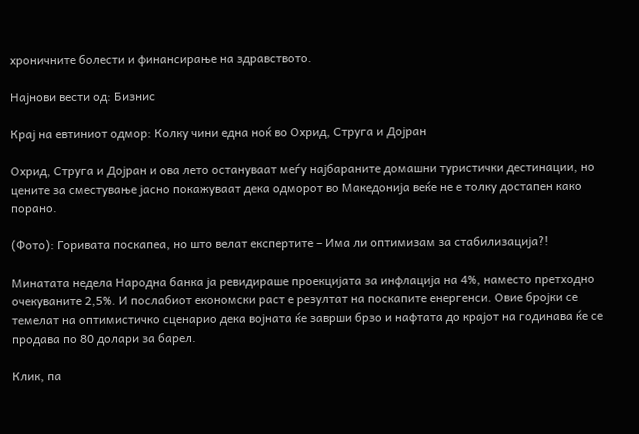хроничните болести и финансирање на здравството.

Најнови вести од: Бизнис

Крај на евтиниот одмор: Колку чини една ноќ во Охрид, Струга и Дојран

Охрид, Струга и Дојран и ова лето остануваат меѓу најбараните домашни туристички дестинации, но цените за сместување јасно покажуваат дека одморот во Македонија веќе не е толку достапен како порано.

(Фото): Горивата поскапеа, но што велат експертите – Има ли оптимизам за стабилизација?!

Минатата недела Народна банка ја ревидираше проекцијата за инфлација на 4%, наместо претходно очекуваните 2,5%. И послабиот економски раст е резултат на поскапите енергенси. Овие бројки се темелат на оптимистичко сценарио дека војната ќе заврши брзо и нафтата до крајот на годинава ќе се продава по 80 долари за барел.

Клик, па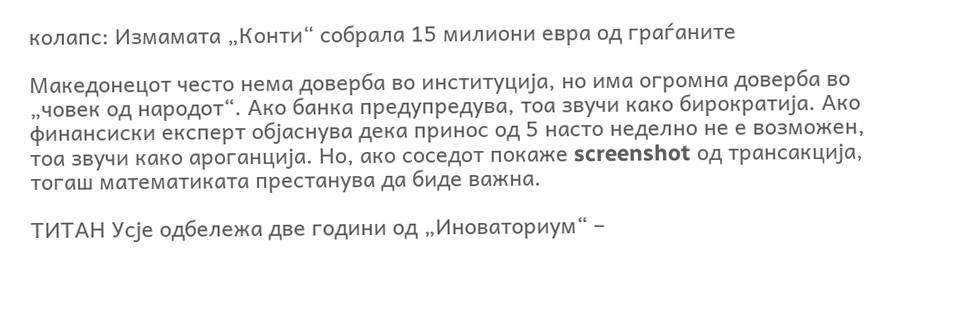колапс: Измамата „Конти“ собрала 15 милиони евра од граѓаните

Македонецот често нема доверба во институција, но има огромна доверба во „човек од народот“. Ако банка предупредува, тоа звучи како бирократија. Ако финансиски експерт објаснува дека принос од 5 насто неделно не е возможен, тоа звучи како ароганција. Но, ако соседот покаже screenshot од трансакција, тогаш математиката престанува да биде важна.

ТИТАН Усје одбележа две години од „Иноваториум“ –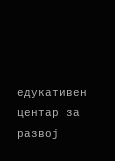едукативен центар за развој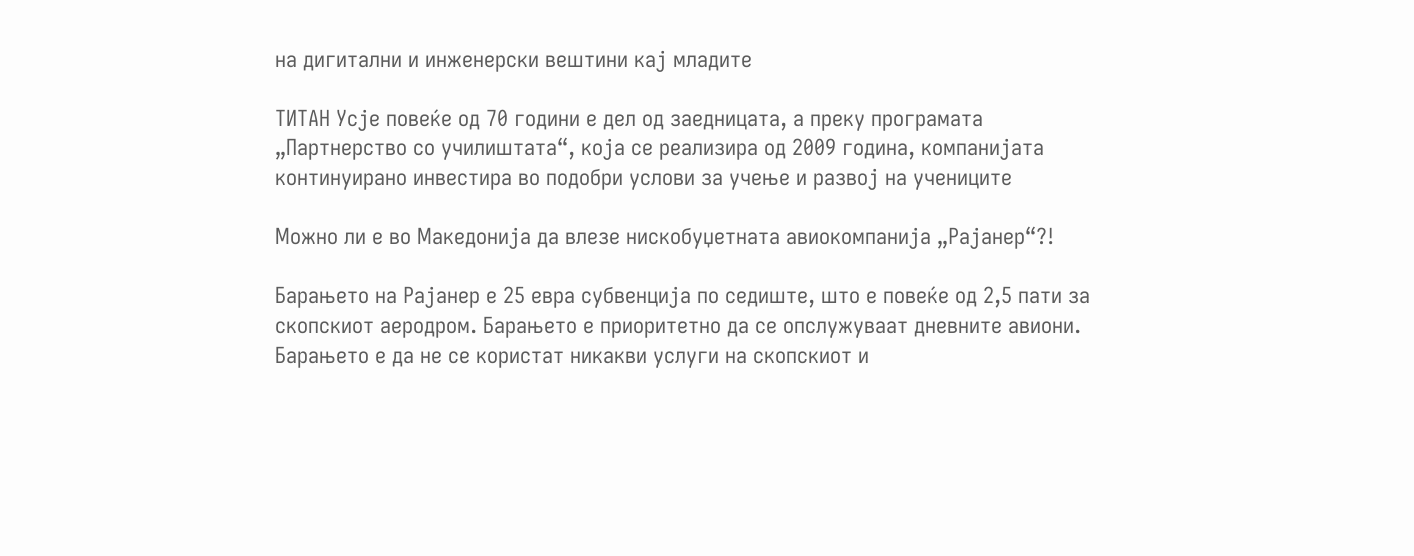на дигитални и инженерски вештини кај младите

ТИТАН Усје повеќе од 70 години е дел од заедницата, а преку програмата „Партнерство со училиштата“, која се реализира од 2009 година, компанијата континуирано инвестира во подобри услови за учење и развој на учениците

Можно ли е во Македонија да влезе нискобуџетната авиокомпанија „Рајанер“?!

Барањето на Рајанер е 25 евра субвенција по седиште, што е повеќе од 2,5 пати за скопскиот аеродром. Барањето е приоритетно да се опслужуваат дневните авиони. Барањето е да не се користат никакви услуги на скопскиот и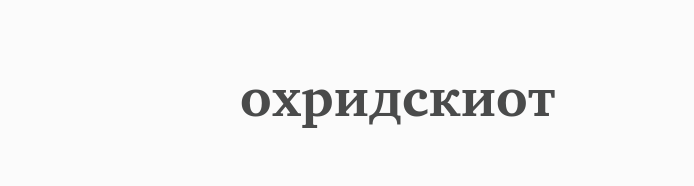охридскиот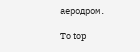аеродром.

To top